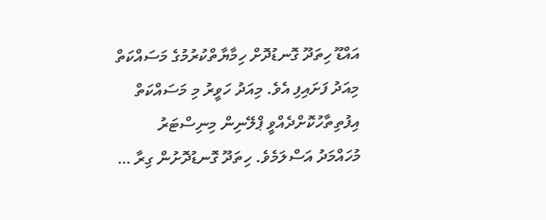އައްޑޫ ހިތަދޫ ގޮނޑުދޮށް ހިމާޔާތްކުރުމުގެ މަސައްކަތް މިއަދު ފަށައިފި އެވެ. މިއަދު ހަވީރު މި މަސައްކަތް އިފުތިތާހުކޮށްދެއްވީ ޕްލޭނިން މިނިސްޓަރު މުހައްމަދު އަސްލަމެވެ. ހިތަދޫ ގޮނޑުދޮށުން ގިރާ …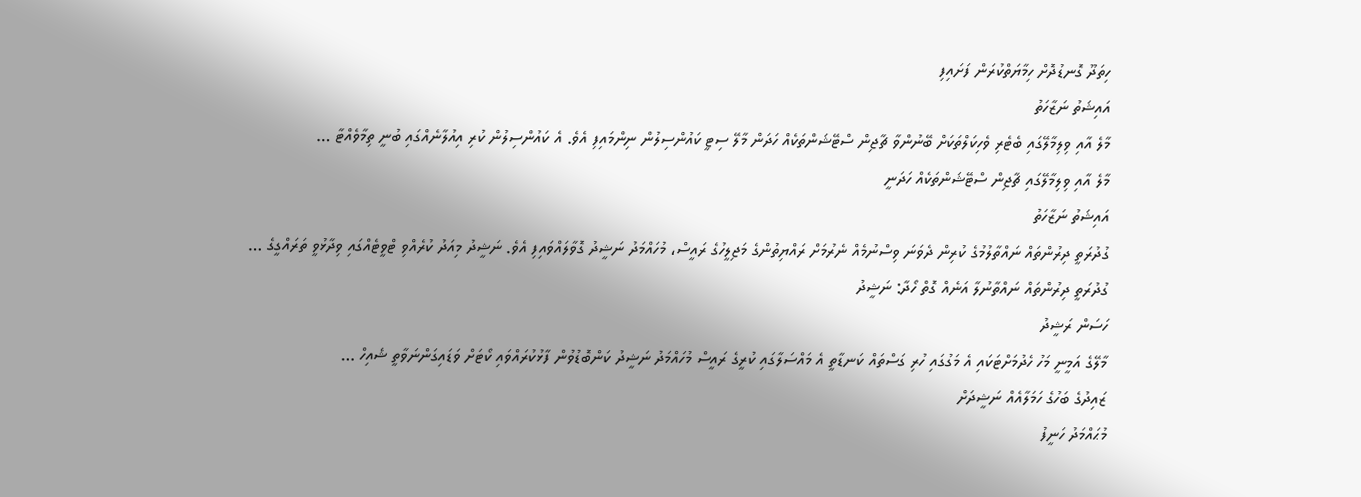ހިތަދޫ ގޮނޑުދޮށް ހިމާޔަތްކުރަން ފަށައިފި
އައިޝަތު ނަޒާހަތު
މާލެ އާއި ވިލިމާލޭގައި ބެޓެރި ވެހިކަލްތަކަށް ބޭނުންވާ ޗާޖިން ސްޓޭޝަންތަކެއް ހަދަން މާލޭ ސިޓީ ކައުންސިލުން ނިންމައިފި އެވެ. އެ ކައުންސިލުން ކުރި އިއުލާނެއްގައި ބުނީ ތިމާވެއްޓާ …
މާލެ އާއި ވިލިމާލޭގައި ޗާޖިން ސްޓޭޝަންތަކެއް ހަދަނީ
އައިޝަތު ނަޒާހަތު
ގުދުރަތީ ދިރުންތައް ނައްތާލުމުގެ ކުރިން ދެވަނަ ވިސްނުމެއް ނެރުމަށް ރައްޔިތުންގެ މަޖިލީހުގެ ރައީސް، މުހައްމަދު ނަޝީދު ގޮވާލައްވައިފި އެވެ. ނަޝީދު މިއަދު ކުރެއްވި ޓްވީޓެއްގައި ވިދާޅުވީ ތަރައްގީގެ …
ގުދުރަތީ ދިރުންތައް ނައްތާނުލާ އަނެއް ގޮތް ހޯދާ: ނަޝީދު
ހަސަން ރަޝީދު
މާލޭގެ އަމީނީ މަހު ހެދުމަށްޓަކައި އެ މަގުގައި ހުރި ގަސްތައް ކަނޑާތީ އެ މައްސަލާގައި ކުރީގެ ރައީސް މުހައްމަދު ނަޝީދު ކަންބޮޑުވުން ފާޅުކުރައްވައި ކޯޓަށް ވަޑައިގަންނަވާތީ ޝެއިހް …
ޒައިދުގެ ބަހުގެ ހަމަލާއެއް ނަޝީދަށް
މުޙައްމަދު ހަނީފު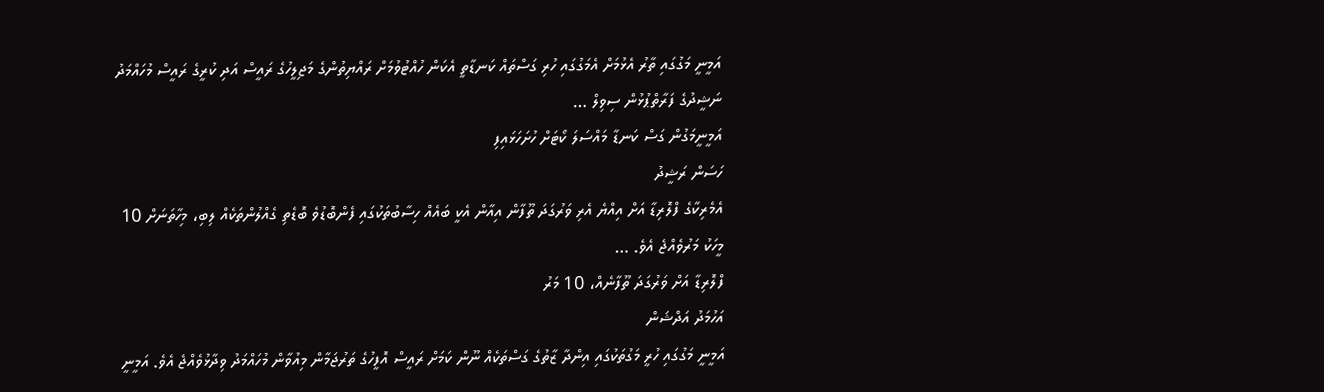އަމީނީ މަގުގައި ތާރު އެޅުމަށް އެމަގުގައި ހުރި ގަސްތައް ކަނޑާތީ އެކަން ހުއްޓުވުމަށް ރައްޔިތުންގެ މަޖިލީހުގެ ރައީސް އަދި ކުރީގެ ރައީސް މުހައްމަދު ނަޝީދުގެ ފަރާތްޕުޅުން ސިވިލް …
އަމީނީމަގުން ގަސް ކަނޑާ މައްސަލަ ކޯޓަށް ހުށަހަޅައިފި
ހަސަން ރަޝީދު
އެމެރިކާގެ ފްލޮރިޑާ އަށް އިއްޔެ އެރި ވަރުގަދަ ތޫފާން އިއާން އެކީ ބައެއް ހިސާބުތަކުގައި ފެންބޮޑުވެ ބޮޑެތި ގެއްލުންތަކެއް ލިބި، މިހާތަނަށް 10 މީހަކު މަރުވެއްޖެ އެވެ. …
ފްލޮރިޑާ އަށް ވަރުގަދަ ތޫފާނެއް، 10 މަރު
އަހުމަދު އަދްޝަން
އަމީނީ މަގުގައި ހުރީ މަގުތަކުގައި އިންދާ ޒާތުގެ ގަސްތަކެއް ނޫން ކަމަށް ރައީސް އޮފީހުގެ ތަރުޖަމާން މިއުވާން މުހައްމަދު ވިދާޅުވެއްޖެ އެވެ. އަމީނީ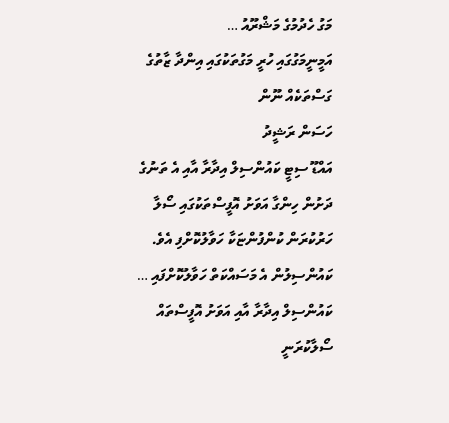މަގު ހެދުމުގެ މަޝްރޫއު …
އަމީނީމަގުގައި ހުރީ މަގުތަކުގައި އިންދާ ޒާތުގެ ގަސްތަކެއް ނޫން
ހަސަން ރަޝީދު
އައްޑޫ ސިޓީ ކައުންސިލް އިދާރާ އާއި އެ ތަނުގެ ދަށުން ހިންގާ އަވަށު އޮފީސްތަކުގައި ސޯލާ ހަރުކުރަން ކުންފުންޏަކާ ހަވާލުކޮށްފި އެވެ. ކައުންސިލުން އެ މަސައްކަތް ހަވާލުކޮށްފައި …
ކައުންސިލް އިދާރާ އާއި އަވަށު އޮފީސްތައް ސޯލާކުރަނީ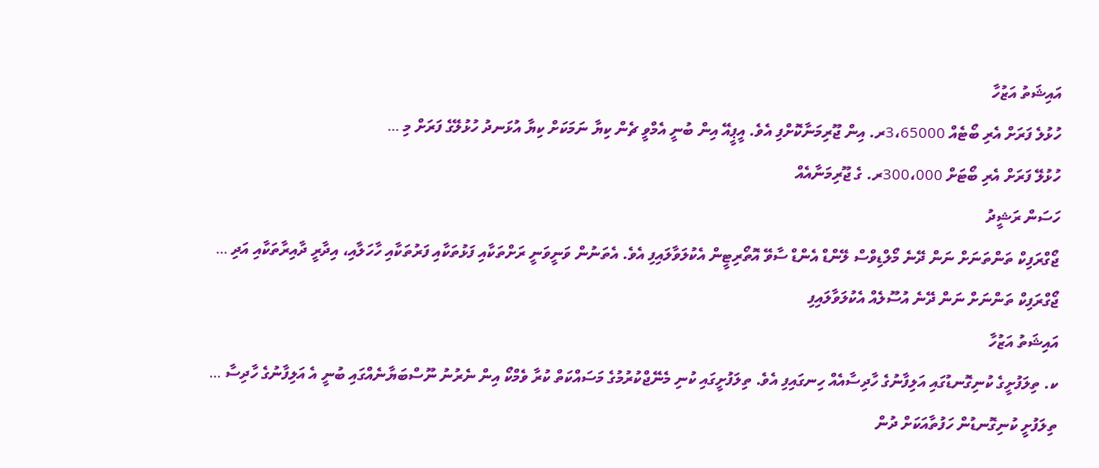އައިޝަތު އަޒުހާ
ހުޅުލެ ފަރަށް އެރި ބޯޓެއް 3،65000ރ. އިން ޖޫރިމަނާކޮށްފި އެވެ. އީޕީއޭ އިން ބުނީ އެމްވީ ޗެން ކިޔާ ނަމަކަށް ކިޔާ އުޅަނދު ހުޅުލޭގެ ފަރަށް މި …
ހުޅުލޭ ފަރަށް އެރި ބޯޓަށް 300،000ރ. ގެ ޖޫރިމަނާއެއް
ހަސަން ރަޝީދު
ޖޯގްރަފިކް ތަންތަނަށް ނަން ދޭނެ މޯލްޑިވްސް ލޭންޑް އެންޑް ސާވޭ އޮތޯރިޓީން އެކުލަވާލައިފި އެވެ. އެތަނުން ވަނީވަނީ ރަށްތަކާއި ފަޅުތަކާއި ފަރުތަކާއި ހާހަލާއި، އިދާރީ ދާއިރާތަކާއި އަދި …
ޖޯގްރަފިކް ތަންނަށް ނަން ދޭނެ އުސޫލެއް އެކުލަވާލައިފި
އައިޝަތު އަޒުހާ
ކ. ތިލަފުށީގެ ކުނިގޮނޑުގައި އަލިފާނުގެ ހާދިސާއެއް ހިނގައިފި އެވެ. ތިލަފުށީގައި ކުނި މެނޭޖްކުރުމުގެ މަސައްކަތް ކުރާ ވެމްކޯ އިން ނެރުނު ނޫސްބަޔާނެއްގައި ބުނީ އެ އަލިފާނުގެ ހާދިސާ …
ތިލަފުށީ ކުނިގޮނޑުން ހަފުތާއަކަށް ދުން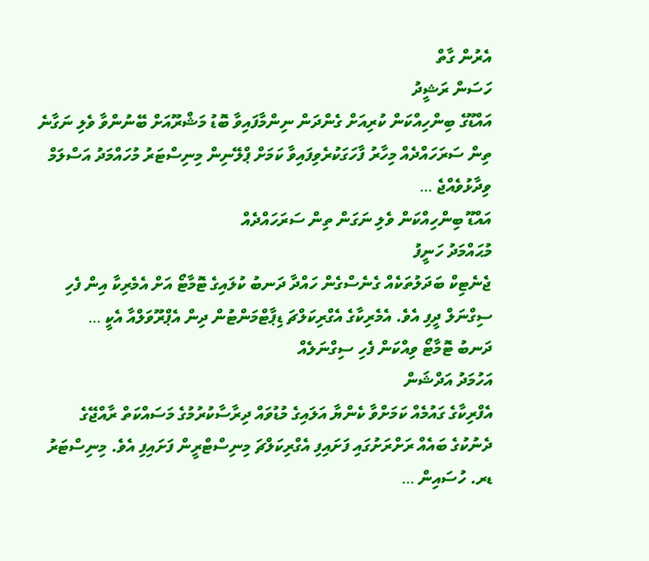އެރުން ގާތް
ހަސަން ރަޝީދު
އައްޑޫގެ ބިންހިއްކަން ކުރިއަށް ގެންދަން ނިންމާފައިވާ ބޮޑު މަޝްރޫއަށް ބޭނުންވާ ވެލި ނަގާނެ ތިން ސަރަހައްދެއް މިހާރު ފާހަގަކުރެވިފައިވާ ކަމަށް ޕްލޭނިން މިނިސްޓަރު މުހައްމަދު އަސްލަމް ވިދާޅުވެއްޖެ …
އައްޑޫ ބިންހިއްކަން ވެލި ނަގަން ތިން ސަރަހައްދެއް
މުޙައްމަދު ހަނީފު
ޖެނެޓިކް ބަދަލުތަކެއް ގެނެސްގެން ހައްދާ ދަނބު ކުލައިގެ ޓޮމާޓޯ އަށް އެމެރިކާ އިން ފެހި ސިގްނަލް ދީފި އެވެ. އެމެރިކާގެ އެގްރިކަލްޗަ ޑިޕާޓްމަންޓުން ދިން އެޕްރޫވަލްއާ އެކީ …
ދަނބު ޓޮމާޓޯ ވިއްކަން ފެހި ސިގްނަލެއް
އަހުމަދު އަދްޝަން
އެފްރިކާގެ ގައުމެއް ކަމަށްވާ ކެންޔާ އަލައިގެ މުޑުވައް ދިރާސާކުރުމުގެ މަސައްކަތް ރާއްޖޭގެ ދެނުކުގެ ބައެއް ރަށްރަށުގައި ފަށައިފި އެގްރިކަލްޗަ މިނިސްޓްރީން ފަށައިފި އެވެ. މިނިސްޓަރު ޑރ. ހުސައިން …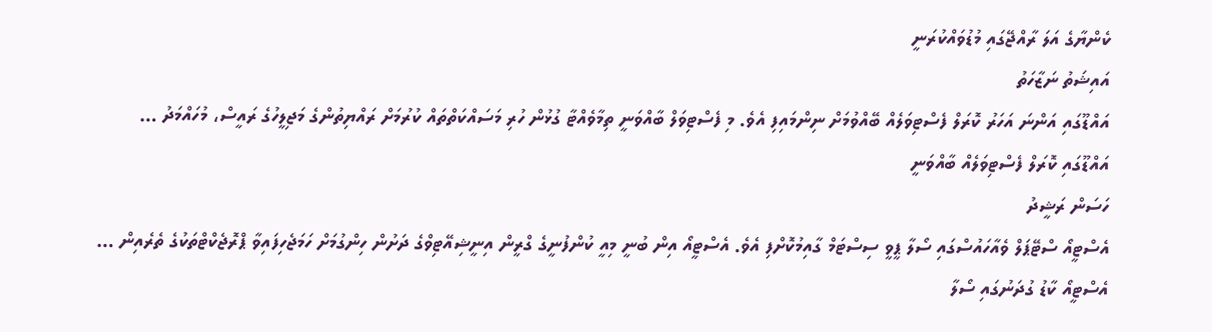ކެންޔާގެ އަލަ ރާއްޖޭގައި މުޑުވައްކުރަނީ
އައިޝަތު ނަޒާހަތު
އައްޑޫގައި އަންނަ އަހަރު ކޮރަލް ފެސްޓިވަލެއް ބޭއްވުމަށް ނިންމައިފި އެވެ. މި ފެސްޓިވަލް ބާއްވަނީ ތިމާވެއްޓާ ގުޅުން ހުރި މަސައްކަތްތައް ކުރުމަށް ރައްޔިތުންގެ މަޖިލީހުގެ ރައީސް، މުހައްމަދު …
އައްޑޫގައި ކޮރަލް ފެސްޓިވަލެއް ބާއްވަނީ
ހަސަން ރަޝީދު
އެސްޓީއޯ ސްޓޭޕަލް ވެއާހައުސްގައި ސޯލާ ޕީވީ ސިސްޓަމް ގާއިމުކޮށްފި އެވެ. އެސްޓީއޯ އިން ބުނީ މިއީ ކުންފުނީގެ ގްރީން އިނީޝިއޭޓިވްގެ ދަށުން ހިންގުމަށް ހަމަޖެހިފައިވާ ޕްރޮޖެކްޓްތަކުގެ ތެރެއިން …
އެސްޓީއޯ ކާޑު ގުދަނުގައި ސޯލާ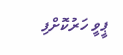ޕީވީ ހަރުކޮށްފި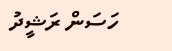ހަސަން ރަޝީދު